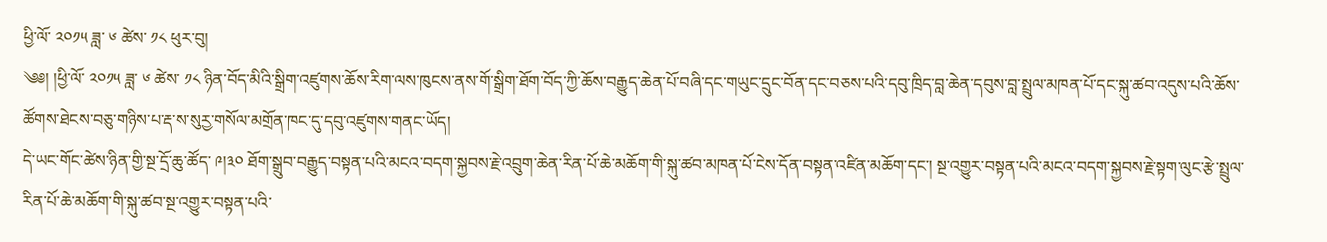ཕྱི་ལོ་ ༢༠༡༥ ཟླ་ ༦ ཚེས་ ༡༨ ཕུར་བུ།
༄༅། །ཕྱི་ལོ་ ༢༠༡༥ ཟླ་ ༦ ཚེས་ ༡༨ ཉིན་བོད་མིའི་སྒྲིག་འཛུགས་ཆོས་རིག་ལས་ཁུངས་ནས་གོ་སྒྲིག་ཐོག་བོད་ཀྱི་ཆོས་བརྒྱུད་ཆེན་པོ་བཞི་དང་གཡུང་དྲུང་བོན་དང་བཅས་པའི་དབུ་ཁྲིད་བླ་ཆེན་དབུས་བླ་སྤྲུལ་མཁན་པོ་དང་སྐུ་ཚབ་འདུས་པའི་ཆོས་ཚོགས་ཐེངས་བཅུ་གཉིས་པ་རྡ་ས་སུརྱ་གསོལ་མགྲོན་ཁང་དུ་དབུ་འཛུགས་གནང་ཡོད།
དེ་ཡང་གོང་ཚེས་ཉིན་གྱི་སྔ་དྲོ་ཆུ་ཚོད་ ༩།༣༠ ཐོག་སྒྲུབ་བརྒྱུད་བསྟན་པའི་མངའ་བདག་སྐྱབས་རྗེ་འབྲུག་ཆེན་རིན་པོ་ཆེ་མཆོག་གི་སྐུ་ཚབ་མཁན་པོ་ངེས་དོན་བསྟན་འཛིན་མཆོག་དང་། སྔ་འགྱུར་བསྟན་པའི་མངའ་བདག་སྐྱབས་རྗེ་སྟག་ལུང་རྩེ་སྤྲུལ་རིན་པོ་ཆེ་མཆོག་གི་སྐུ་ཚབ་སྔ་འགྱུར་བསྟན་པའི་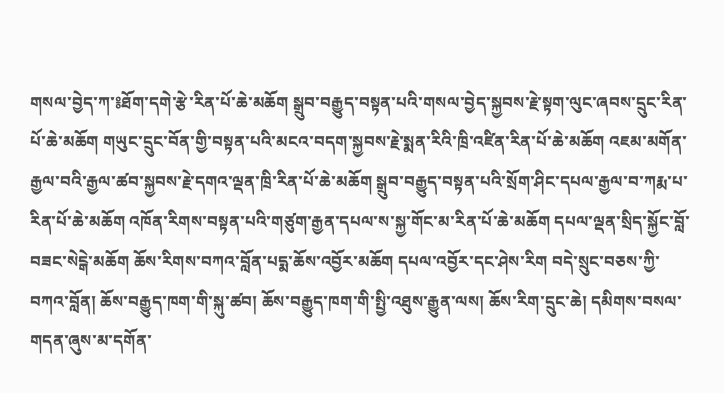གསལ་བྱེད་ཀ་༔ཐོག་དགེ་རྩེ་རིན་པོ་ཆེ་མཆོག སྒྲུབ་བརྒྱུད་བསྟན་པའི་གསལ་བྱེད་སྐྱབས་རྗེ་སྟག་ལུང་ཞབས་དྲུང་རིན་པོ་ཆེ་མཆོག གཡུང་དྲུང་བོན་གྱི་བསྟན་པའི་མངའ་བདག་སྐྱབས་རྗེ་སྨན་རིའི་ཁྲི་འཛིན་རིན་པོ་ཆེ་མཆོག འཇམ་མགོན་རྒྱལ་བའི་རྒྱལ་ཚབ་སྐྱབས་རྗེ་དགའ་ལྡན་ཁྲི་རིན་པོ་ཆེ་མཆོག སྒྲུབ་བརྒྱུད་བསྟན་པའི་སྲོག་ཤིང་དཔལ་རྒྱལ་བ་ཀརྨ་པ་རིན་པོ་ཆེ་མཆོག འཁོན་རིགས་བསྟན་པའི་གཙུག་རྒྱན་དཔལ་ས་སྐྱ་གོང་མ་རིན་པོ་ཆེ་མཆོག དཔལ་ལྡན་སྲིད་སྐྱོང་བློ་བཟང་སེངྒེ་མཆོག ཆོས་རིགས་བཀའ་བློན་པདྨ་ཆོས་འབྱོར་མཆོག དཔལ་འབྱོར་དང་ཤེས་རིག བདེ་སྲུང་བཅས་ཀྱི་བཀའ་བློན། ཆོས་བརྒྱུད་ཁག་གི་སྐུ་ཚབ། ཆོས་བརྒྱུད་ཁག་གི་སྤྱི་འཐུས་རྒྱུན་ལས། ཆོས་རིག་དྲུང་ཆེ། དམིགས་བསལ་གདན་ཞུས་མ་དགོན་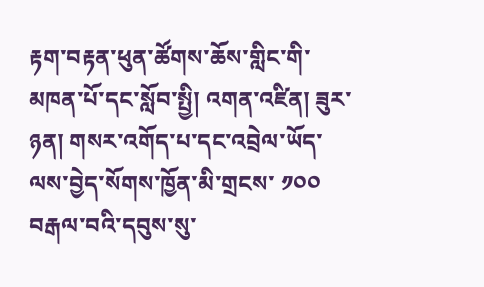རྟག་བརྟན་ཕུན་ཚོགས་ཆོས་གླིང་གི་མཁན་པོ་དང་སློབ་སྤྱི། འགན་འཛིན། ཟུར་ཉན། གསར་འགོད་པ་དང་འབྲེལ་ཡོད་ལས་བྱེད་སོགས་ཁྱོན་མི་གྲངས་ ༡༠༠ བརྒལ་བའི་དབུས་སུ་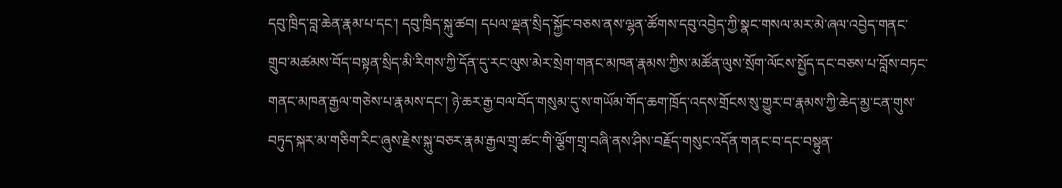དབུ་ཁྲིད་བླ་ཆེན་རྣམ་པ་དང་། དབུ་ཁྲིད་སྐུ་ཚབ། དཔལ་ལྡན་སྲིད་སྐྱོང་བཅས་ནས་ལྷན་ཚོགས་དབུ་འབྱེད་ཀྱི་སྣང་གསལ་མར་མེ་ཞལ་འབྱེད་གནང་གྲུབ་མཚམས་བོད་བསྟན་སྲིད་མི་རིགས་ཀྱི་དོན་དུ་རང་ལུས་མེར་སྲེག་གནང་མཁན་རྣམས་ཀྱིས་མཚོན་ལུས་སྲོག་ལོངས་སྤྱོད་དང་བཅས་པ་བློས་བཏང་གནང་མཁན་རྒྱལ་གཅེས་པ་རྣམས་དང་། ཉེ་ཆར་རྒྱ་བལ་བོད་གསུམ་དུ་ས་གཡོམ་གོད་ཆག་ཁྲོད་འདས་གྲོངས་སུ་གྱུར་བ་རྣམས་ཀྱི་ཆེད་མྱ་ངན་གུས་བཏུད་སྐར་མ་གཅིག་རིང་ཞུས་རྗེས་སྐུ་བཅར་རྣམ་རྒྱལ་གྲྭ་ཚང་གི་ལྕོག་གྲྭ་བཞི་ནས་ཤིས་བརྗོད་གསུང་འདོན་གནང་བ་དང་བསྟུན་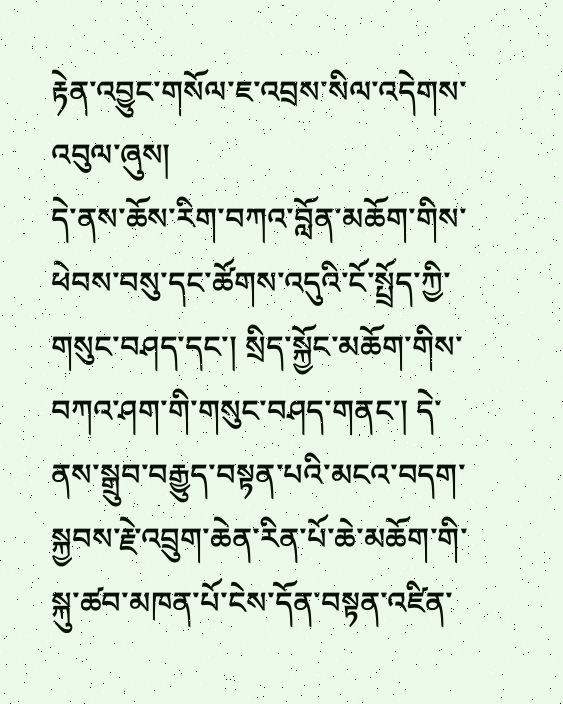རྟེན་འབྱུང་གསོལ་ཇ་འབྲས་སིལ་འདེགས་འབུལ་ཞུས།
དེ་ནས་ཆོས་རིག་བཀའ་བློན་མཆོག་གིས་ཕེབས་བསུ་དང་ཚོགས་འདུའི་ངོ་སྤྲོད་ཀྱི་གསུང་བཤད་དང་། སྲིད་སྐྱོང་མཆོག་གིས་བཀའ་ཤག་གི་གསུང་བཤད་གནང་། དེ་ནས་སྒྲུབ་བརྒྱུད་བསྟན་པའི་མངའ་བདག་སྐྱབས་རྗེ་འབྲུག་ཆེན་རིན་པོ་ཆེ་མཆོག་གི་སྐུ་ཚབ་མཁན་པོ་ངེས་དོན་བསྟན་འཛིན་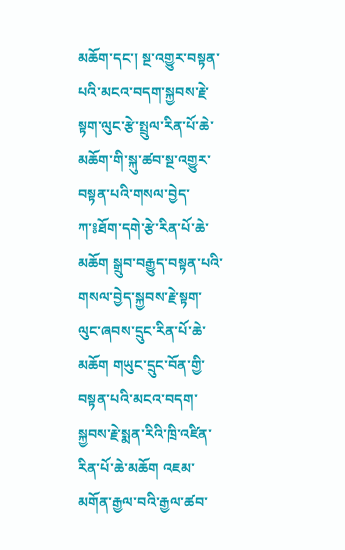མཆོག་དང་། སྔ་འགྱུར་བསྟན་པའི་མངའ་བདག་སྐྱབས་རྗེ་སྟག་ལུང་རྩེ་སྤྲུལ་རིན་པོ་ཆེ་མཆོག་གི་སྐུ་ཚབ་སྔ་འགྱུར་བསྟན་པའི་གསལ་བྱེད་ཀ་༔ཐོག་དགེ་རྩེ་རིན་པོ་ཆེ་མཆོག སྒྲུབ་བརྒྱུད་བསྟན་པའི་གསལ་བྱེད་སྐྱབས་རྗེ་སྟག་ལུང་ཞབས་དྲུང་རིན་པོ་ཆེ་མཆོག གཡུང་དྲུང་བོན་གྱི་བསྟན་པའི་མངའ་བདག་སྐྱབས་རྗེ་སྨན་རིའི་ཁྲི་འཛིན་རིན་པོ་ཆེ་མཆོག འཇམ་མགོན་རྒྱལ་བའི་རྒྱལ་ཚབ་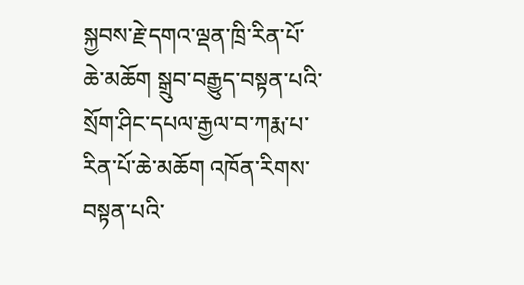སྐྱབས་རྗེ་དགའ་ལྡན་ཁྲི་རིན་པོ་ཆེ་མཆོག སྒྲུབ་བརྒྱུད་བསྟན་པའི་སྲོག་ཤིང་དཔལ་རྒྱལ་བ་ཀརྨ་པ་རིན་པོ་ཆེ་མཆོག འཁོན་རིགས་བསྟན་པའི་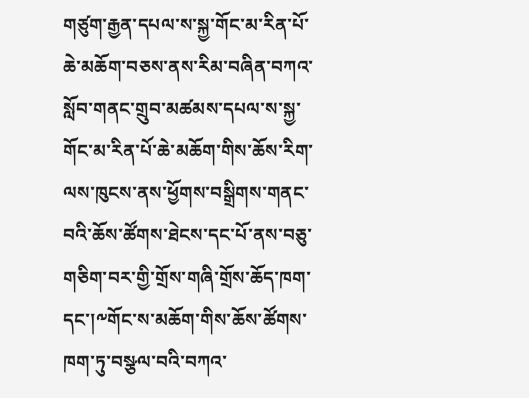གཙུག་རྒྱན་དཔལ་ས་སྐྱ་གོང་མ་རིན་པོ་ཆེ་མཆོག་བཅས་ནས་རིམ་བཞིན་བཀའ་སློབ་གནང་གྲུབ་མཚམས་དཔལ་ས་སྐྱ་གོང་མ་རིན་པོ་ཆེ་མཆོག་གིས་ཆོས་རིག་ལས་ཁུངས་ནས་ཕྱོགས་བསྒྲིགས་གནང་བའི་ཆོས་ཚོགས་ཐེངས་དང་པོ་ནས་བཅུ་གཅིག་བར་གྱི་གྲོས་གཞི་གྲོས་ཆོད་ཁག་དང་།༸གོང་ས་མཆོག་གིས་ཆོས་ཚོགས་ཁག་ཏུ་བསྩལ་བའི་བཀའ་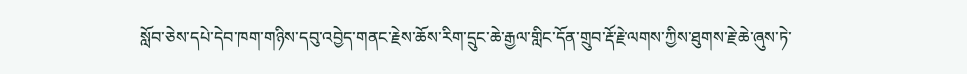སློབ་ཅེས་དཔེ་དེབ་ཁག་གཉིས་དབུ་འབྱེད་གནང་རྗེས་ཆོས་རིག་དྲུང་ཆེ་རྒྱལ་གླིང་དོན་གྲུབ་རྡོ་རྗེ་ལགས་ཀྱིས་ཐུགས་རྗེ་ཆེ་ཞུས་ཏེ་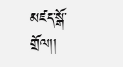མཛད་སྒོ་གྲོལ།།